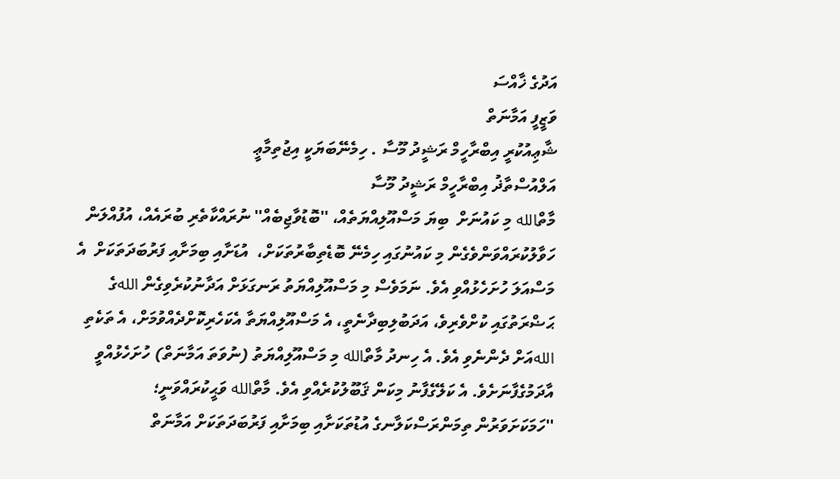އަދުގެ ޚާއްސަ
ވަޒީފީ އަމާނަތް
ޝާޢިއުކުރީ އިބްރާހީމް ރަޝީދު މޫސާ . ހިމެނޭބަޔަކީ އިޖުތިމާޢީ
އަލްއުސްތާޛު އިބްރާހީމް ރަޝީދު މޫސާ
މާތްالله މި ކައުނަށް  ބިޔަ މަސްއޫލިއްޔަތެއް، ''ބޮޑުވާޖިބެއް'' ނުރައްކާތެރި ބުރައެއް، އުފުއްލަން ހަވާލުކުރައްވަންވެގެން މި ކައުނުގައި ހިމެނޭ ބޮޑެތިބާރުތަކަށް،  އުޑަށާއި ބިމަށާއި ފަރުބަދަތަކަށް  އެ މަސްއަލަ ހުށަހެޅުއްވި އެވެ. ނަމަވެސް މި މަސްއޫލިއްޔަތު ރަނގަޅަށް އަދާނުކުރެވިގެން اللهގެ ޙަޟްރަތުގައި ކުށްވެރިވެ، އަދަބުލިބިދާނެތީ، އެ މަސްއޫލިއްޔަތާ އެކަހެރިކޮށްދެއްވުމަށް، އެ ތަކެތި اللهއަށް ދެންނެވި އެވެ. އެ ހިނދު މާތްالله މި މަސްއޫލިއްޔަތު (ނުވަތަ އަމާނަތް) ހުށަހެޅުއްވީ އާދަމުގެފާނަށެވެ. އެ ކަލޭގެފާނު މިކަން ޤަބޫލުކުރެއްވި އެވެ. މާތްالله ވަޙީކުރައްވަނީ؛
''ހަމަކަށަވަރުން ތިމަންރަސްކަލާނގެ އުޑުތަކަށާއި ބިމަށާއި ފަރުބަދަތަކަށް އަމާނަތް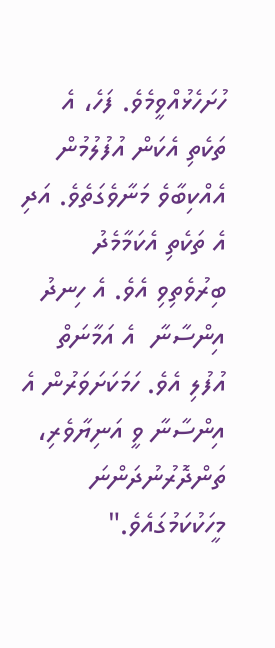ހުށަހެޅުއްވީމެވެ. ފަހެ، އެ ތަކެތި އެކަން އުފުލުމުން އެއްކިބާވެ މަނާވެގަތެވެ. އަދި އެ ތަކެތި އެކަމާމެދު ބިރުވެތިވި އެވެ. އެ ހިނދު އިންސާނާ  އެ އަމާނަތް އުފުލި އެވެ. ހަމަކަށަވަރުން އެ އިންސާނާ ވީ އަނިޔާވެރި، ތަންދޮރުނުދަންނަ މީހަކުކަމުގައެވެ."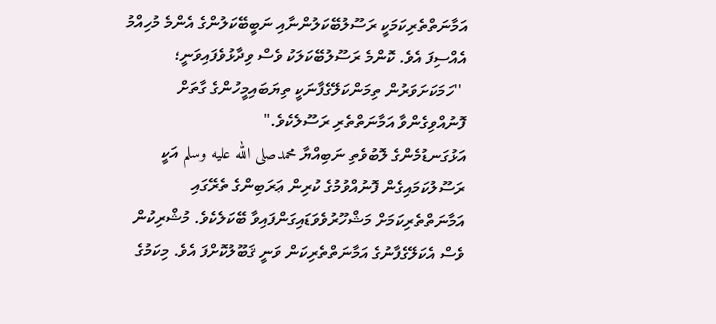އަމާނަތްތެރިކަމަކީ ރަސޫލުބޭކަލުންނާއި ނަބީބޭކަލުންގެ އެންމެ މުހިއްމު އެއްސިފަ އެވެ. ކޮންމެ ރަސޫލުބޭކަލަކު ވެސް ވިދާޅުވެފައިވަނީ؛
 ''ހަމަކަށަވަރުން ތިމަންކަލޭގެފާނަކީ ތިޔަބައިމީހުންގެ ގާތަށް ފޮނުއްވިގެންވާ އަމާނަތްތެރި ރަސޫލެކެވެ."
އަޅުގަނޑުމެންގެ ލޮބުވެތި ނަބިއްޔާ محمدصلى الله عليه وسلم އަކީ ރަސޫލުކަމައިގެން ފޮނުއްވުމުގެ ކުރިން ޢަރަބިންގެ ތެރޭގައި އަމާނަތްތެރިކަމަށް މަޝްހޫރުވެވަޑައިގަންފައިވާ ބޭކަލެކެވެ. މުޝްރިކުން ވެސް އެކަލޭގެފާނުގެ އަމާނަތްތެރިކަން ވަނީ ޤަބޫލުކޮށްފަ އެވެ. މިކަމުގެ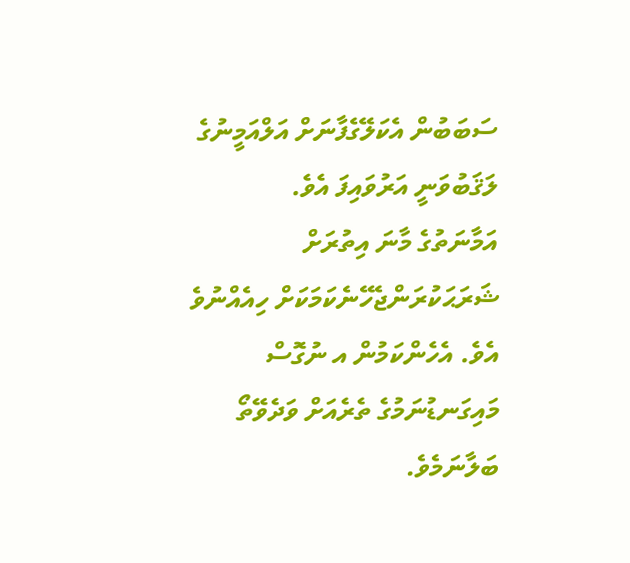ސަބަބުން އެކަލޭގެފާނަށް އަލްއަމީނުގެ ލަޤަބުވަނީ އަރުވައިފަ އެވެ.
އަމާނަތުގެ މާނަ އިތުރަށް ޝަރަޙަކުރަންޖެހޭނެކަމަކަށް ހިއެއްނުވެ އެވެ. އެހެންކަމުން އ ނުގޮސް މައިގަނޑުނަމުގެ ތެރެއަށް ވަދެވޭތޯ ބަލާނަމެވެ.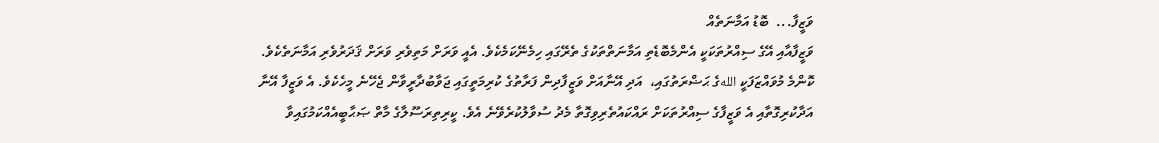ވަޒީފާ...  ބޮޑު އަމާނަތެއް
ވަޒީފާއާއި އޭގެ ސިއްރުތަކަކީ އެންމެބޮޑެތި އަމާނަތްތަކުގެ ތެރޭގައި ހިމެނޭކަމެކެވެ. އެއީ ވަރަށް މަތިވެރި ވަރަށް ޤަދަރުވެރި އަމާނަތެކެވެ. ކޮންމެ މުވައްޒަފަކީ اللهގެ ޙަޟްރަތުގައި،  އަދި އޭނާއަށް ވަޒީފާދިން ފަރާތުގެ ކުރިމަތީގައި ޖަވާބުދާރީވާން ޖެހޭނެ މީހެކެވެ. އެ ވަޒީފާ އޭނާ އަދާކުރިގޮތާއި އެ ވަޒީފާގެ ސިއްރުތަކަށް ރައްކައުތެރިވިގޮތާ މެދު ސުވާލުކުރެވޭނެ އެވެ. ކީރިތިރަސޫލާގެ މާތް ޞަޙާބީއެއްކަމުގައިވާ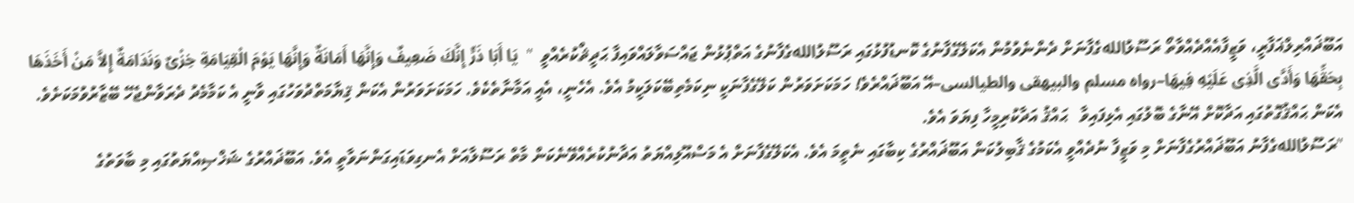އަބޫޛައްރިލްޣަފާރީ، ވަޒީފާއެއްދެއްވާތޯ ރަސޫލުاللهގެފާނަށް ދެންނެވުމުން އެކަލޭގެފާނުގެ ކޮނޑުފުޅުގައި ރަސޫލުاللهގެފާނުގެ އަތްޕުޅުން ޖައްސަވާލައްވައިފާ ޙަދީޘްކުރެއްވީ  "  يَا أَبَا ذَرٍّ إِنَّكَ ضَعِيفٌ وَإِنَّهَا أَمَانَةٌ وَإِنَّهَا يَوْمَ الْقِيَامَةِ خِزْىٌ وَنَدَامَةٌ إِلاَّ مَنْ أَخَذَهَا بِحَقِّهَا وَأَدَّى الَّذِى عَلَيْهِ فِيهَا–رواه مسلم والبيهقى والطيالسى–އޭ އަބޫޛައްރެވެ! ހަމަކަށަވަރުން ކަލޭގެފާނަކީ ނިކަމެތިބޭކަލަކީމު އެވެ. އެހެނީ، އެއީ އަމާނާތެކެވެ. ހަމަކަށަވަރުން އެކަން ޤިޔާމަތްދުވަހުގައި ވާނީ އެ ކަމާމެދު ދެރަވާންޖެހޭ ބޭޒާރުވުމަކަށެވެ. އެކަން ޙައްޤުގޮތުގައި އަދާކޮށް އޭނާގެ ބޮލުގައި އެޅިފައިވާ   ޙައްޤު އަދާކުރިމީހާ ފިޔަވަ އެވެ.
"ރަސޫލުاللهގެފާނު އަބޫޛައްރުގެފާނަށް މި ވަޒީފާ ނުދެއްވީ އެކަމުގެ ޤާބިލުކަން އަބޫޛައްރުގެ ކިބާގައި ނެތީމަ އެވެ. އެކަލޭގެފާނަށް އެ މަސްއޫލިއްޔަތު އަދާނުކުރެއްވޭނެކަން މާތް ރަސޫލާއަށް އެނގިވަޑައިގަންނަވާތީ އެވެ. އަބޫޛައްރުގެ ޝަޚްޞިއްޔަތުގައި މި ބާވަތުގެ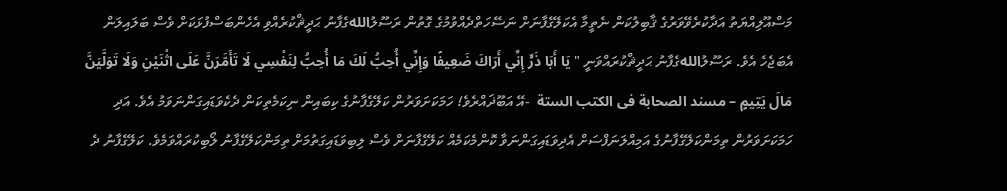މަސްއޫލިއްޔަތު އަދާކުރެވޭވަރުގެ ޤާބިލުކަން ނެތީމާ އެކަލޭގެފާނަށް ނަސޭހަތްދެއްވުމުގެ ގޮތުން ރަސޫލުاللهގެފާނު ޙަދީޘްކުރެއްވި އެހެންބަސްފުޅަކަށް ވެސް ބަލައިލަން އެބަޖެހެ އެވެ. ރަސޫލުاللهގެފާނު ޙަދީޘްކުރައްވަނީ " يَا أَبَا ذَرٍّ إِنِّي أَرَاكَ ضَعِيفًا وَإِنِّي أُحِبُّ لَكَ مَا أُحِبُّ لِنَفْسِي لَا تَأَمَّرَنَّ عَلَى اثْنَيْنِ وَلَا تَوَلَّيَنَّ مَالَ يَتِيمٍ – مسند الصحابة فى الكتب الستة  -އޭ އަބޫޛައްރެވެ! ހަމަކަށަވަރުން ކަލޭގެފާނުގެ ކިބައިން ނިކަމެތިކަން ދެކެވަޑައިގަންނަވަމު އެވެ. އަދި ހަމަކަށަވަރުން ތިމަންކަލޭގެފާނުގެ އަމިއްލަނަފްސަށް އެދިވަޑައިގަންނަވާ ކޮންމެކަމެއް ކަލޭގެފާނަށް ވެސް ލިބިވަޑައިގަތުމަށް ތިމަންކަލޭގެފާނު ލޯބިކުރައްވަމެވެ. ކަލޭގެފާނު ދެ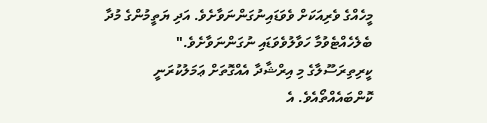މީހެއްގެ ވެރިއަކަށް ވެވަޑައިނުގަންނަވާށެވެ. އަދި ޔަތީމުންގެ މުދާ ބެލެހެއްޓެވުމާ ހަވާލުވެވަޑައި ނުގަންނަވާށެވެ."
ކީރިތިރަސޫލާގެ މި އިރްޝާދާ އެއްގޮތަށް ޢަމަލުކުރަނީ ކޮންބައެއްތޯއެވެ. އެ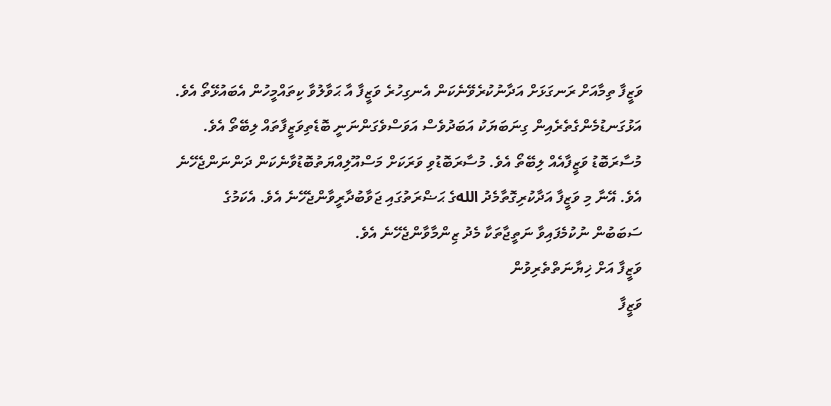ވަޒީފާ ތިމާއަށް ރަނގަޅަށް އަދާނުކުރެވޭނެކަން އެނގިހުރެ ވަޒީފާ އާ ޙަވާލުވާ ކިތައްމީހުން އެބައުޅޭތޯ އެވެ. އަޅުގަނޑުމެންގެތެރެއިން ގިނަބަޔަކު އަބަދުވެސް އަވަސްވެގަންނަނީ ބޮޑެތިވަޒީފާތައް ލިބޭތޯ އެވެ. މުސާރަބޮޑު ވަޒީފާއެއް ލިބޭތޯ އެވެ. މުސާރަބޮޑުވި ވަރަކަށް މަސްއޫލިއްޔަތުބޮޑުވާނެކަން ދަންނަންޖެހޭނެ އެވެ. އޭނާ މި ވަޒީފާ އަދާކުރިގޮތާމެދު اللهގެ ޙަޟްރަތުގައި ޖަވާބުދާރީވާންޖެހޭނެ އެވެ. އެކަމުގެ ސަބަބުން ނުކުމެފައިވާ ނަތީޖާތަކާ މެދު ޒިންމާވާންޖެހޭނެ އެވެ.
ވަޒީފާ އަށް ޚިޔާނަތްތެރިވުން
ވަޒީފާ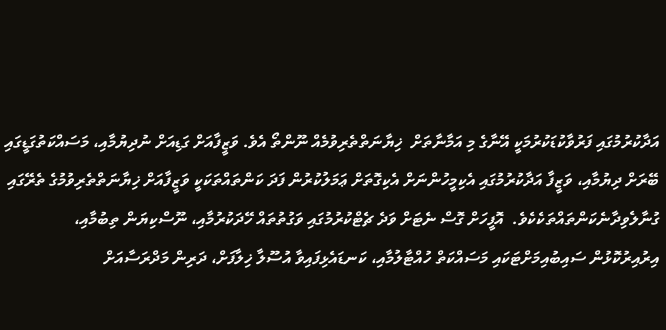އަދާކުރުމުގައި ފަރުވާކުޑަކުރުމަކީ އޭނާގެ މި އަމާނާތަށް  ޚިޔާނަތްތެރިވުމެއް ނޫންތޯ އެވެ. ވަޒީފާއަށް ގަޑިއަށް ނުދިޔުމާއި، މަސައްކަތުގަޑީގައި ބޭރަށް ދިޔުމާއި، ވަޒީފާ އަދާކުރުމުގައި އެކިމީހުންނަށް އެކިގޮތަށް ޢަމަލުކުރުން ފަދަ ކަންތައްތަކަކީ ވަޒީފާއަށް ޚިޔާނަތްތެރިވުމުގެ ތެރޭގައި ގުނާލެވިދާނެކަންތައްތަކެކެވެ.  އޮފީހަށް ގޮސް ނެޓަށް ވަދެ ޗެޓްކުރުމުގައި ވަގުތުތައް ހޭދަކުރުމާއި، ނޫސްކިޔަން ތިބުމާއި، އިރުއިރުކޮޅުން ސައިބުއިމަށްޓަކައި މަސައްކަތް ހުއްޓާލުމާއި، ކަނޑައެޅިފައިވާ އުސޫލާ ޚިލާފަށް، ދަރިން މަދްރަސާއަށް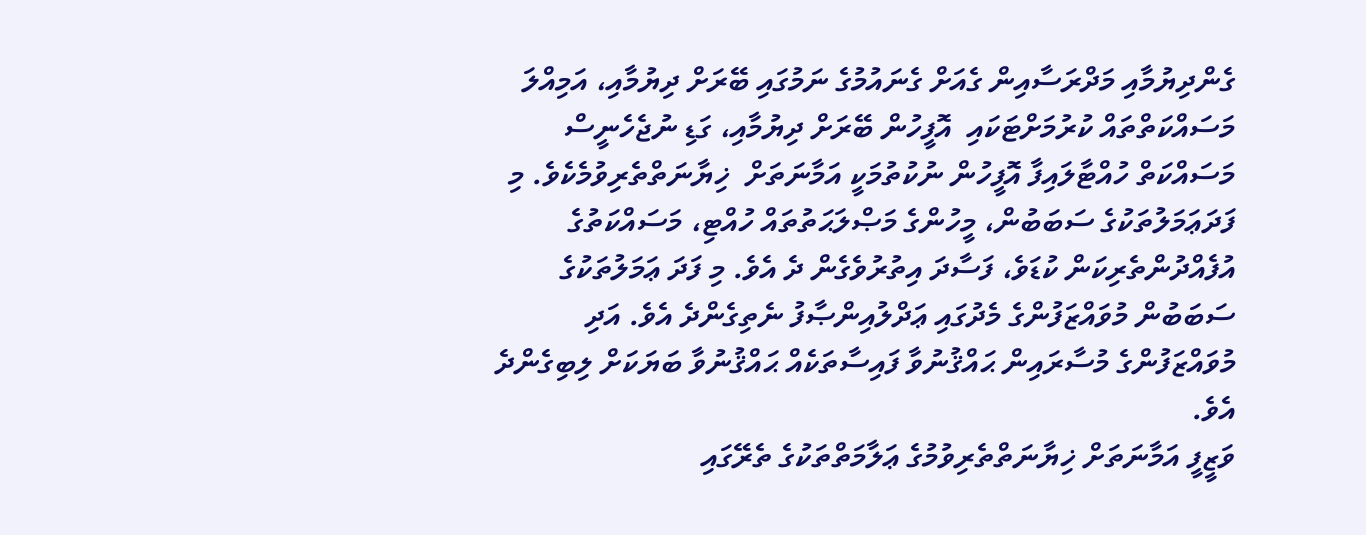ގެންދިޔުމާއި މަދްރަސާއިން ގެއަށް ގެނައުމުގެ ނަމުގައި ބޭރަށް ދިޔުމާއި، އަމިއްލަ މަސައްކަތްތައް ކުރުމަށްޓަކައި  އޮފީހުން ބޭރަށް ދިޔުމާއި، ގަޑި ނުޖެހެނީސް މަސައްކަތް ހުއްޓާލައިފާ އޮފީހުން ނުކުތުމަކީ އަމާނަތަށް  ޚިޔާނަތްތެރިވުމެކެވެ. މި ފަދަޢަމަލުތަކުގެ ސަބަބުން، މީހުންގެ މަޞްލަޙަތުތައް ހުއްޓި، މަސައްކަތުގެ އުފެއްދުންތެރިކަން ކުޑަވެ، ފަސާދަ އިތުރުވެގެން ދެ އެވެ. މި ފަދަ ޢަމަލުތަކުގެ ސަބަބުން މުވައްޒަފުންގެ މެދުގައި ޢަދްލުއިންޞާފު ނެތިގެންދެ އެވެ. އަދި މުވައްޒަފުންގެ މުސާރައިން ޙައްޤުނުވާ ފައިސާތަކެއް ޙައްޤުނުވާ ބަޔަކަށް ލިބިގެންދެ އެވެ.
ވަޒީފީ އަމާނަތަށް ޚިޔާނަތްތެރިވުމުގެ ޢަލާމަތްތަކުގެ ތެރޭގައި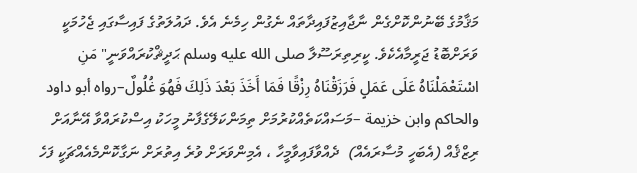މަޤާމުގެ ބޭނުންކޮށްގެން ނާޖާއިޒުފައިދާތައް ނެގުން ހިމެނެ އެވެ. ދައުލަތުގެ ފައިސާގައި ޖެހުމަކީ ވަރަށްބޮޑު ޖަރީމާއެކެވެ. ކީރިތިރަސޫލާ صلى الله عليه وسلم ޙަދީޘްކުރައްވަނީ" مَنِ اسْتَعْمَلْنَاهُ عَلَى عَمَلٍ فَرَزَقْنَاهُ رِزْقًا فَمَا أَخَذَ بَعْدَ ذَلِكَ فَهُوَ غُلُولٌ–رواه أبو داود والحاكم وابن خزيمة –މަސައްކަތެއްކުރުމަށް ތިމަންކަލޭގެފާނު މީހަކު އިސްކުރައްވާ އޭނާއަށް ރިޒްޤެއް (އެބަހީ މުސާރައެއް)  ދެއްވާފައިވާމީހާ ، އެމިންވަރަށް ވުރެ އިތުރަށް ނަގާކޮންމެއެއްޗަކީ ފަހެ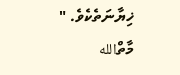ޚިޔާނަތެކެވެ. " މާތްالله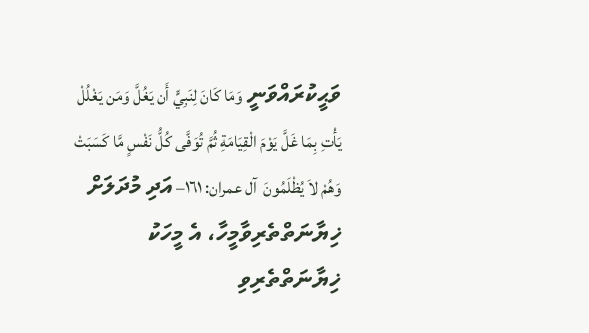ވަޙީކުރައްވަނީ وَمَا كَانَ لِنَبِيٍّ أَن يَغُلَّ وَمَن يَغْلُلْ يَأْتِ بِمَا غَلَّ يَوْمَ الْقِيَامَةِ ثُمَّ تُوَفَّى كُلُّ نَفْسٍ مَّا كَسَبَتْ وَهُمْ لاَ يُظْلَمُونَ  آل عمران: ١٦١– އަދި މުދަލަށް ޚިޔާނަތްތެރިވާމީހާ، އެ މީހަކު ޚިޔާނަތްތެރިވި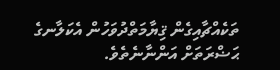ތަކެއްޗާއިގެން ޤިޔާމަތްދުވަހުން އެކަލާނގެ ޙަޟްރަތަށް އަންނާނެތެވެ.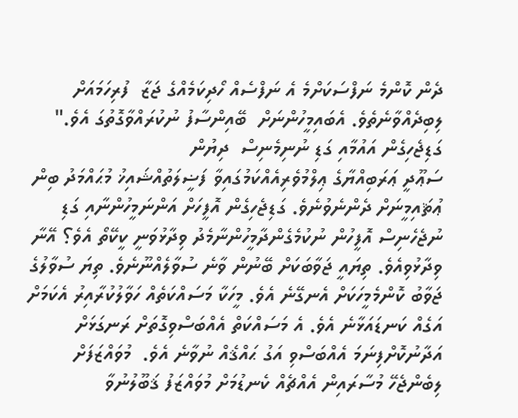ދެން ކޮންމެ ނަފްސަކަށްމެ އެ ނަފްސެއް ހޯދިކަމެއްގެ ޖަޒާ  ފުރިހަމައަށް ލިބިދެއްވާނެތެވެ. އެބައިމީހުންނަށް  ބޭއިންސާފު ނުކުރައްވާގޮތުގަ އެވެ."
ގަޑިޖެހިގެން އައުމާއި ގަޑި ނުނިމެނިސް  ދިޔުން
ސަޢޫދީ ޢަރަބިއްޔާގެ ޢިލްމުވެރިއެއްކަމުގައިވާ ފަޟީލަތުއްޝައިޚު މުޙައްމަދު ބިން ޢުޘައިމީނަށް ދެންނެވުނެވެ. ގަޑިޖެހިގެން އޮފީހަށް އަންނަމީހުންނާއި ގަޑި ނުޖެހެނިސް އޮފީހުން ނުކުމެގެންދާމީހުންނާމެދު ވިދާޅުވަނީ ކީކޭތޯ އެވެ؟ އޭނާ ވިދާޅުވިއެވެ. ތިޔައީ ޖަވާބަކަށް ބޭނުން ވާނެ ސުވާލެއްނޫނެވެ. ތިޔަ ސުވާލުގެ ޖަވާބު ކޮންމެމީހަކަށް އެނގޭނެ އެވެ. މީހަކާ މަސައްކަތެއް ހަވާލުކުރާއިރު އެކަމަށް އަގެއް ކަނޑައަޅާނެ އެވެ. އެ މަސައްކަތް އެއްބަސްވިގޮތަށް ރަނގަޅަށް އަދާނުކޮށްފިނަމަ އެއްބަސްވި އަގު ޙައްޤެއް ނުވާނެ އެވެ.  މުވައްޒަފަށް ލިބެންޖެހޭ މުސާރައިން އެއްޗެއް ކެނޑުމަށް މުވައްޒަފު ޤަބޫލުނުވާ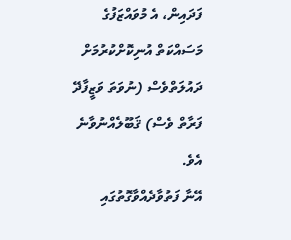ފަދައިން، އެ މުވައްޒަފުގެ މަސައްކަތް އުނިކޮށްކުރުމަށް ދައުލަތްވެސް (ނުވަތަ ވަޒީފާދޭ ފަރާތް ވެސް) ޤަބޫލެއްނުވާނެ އެވެ.
އޭނާ ފަތުވާދެއްވާގޮތުގައި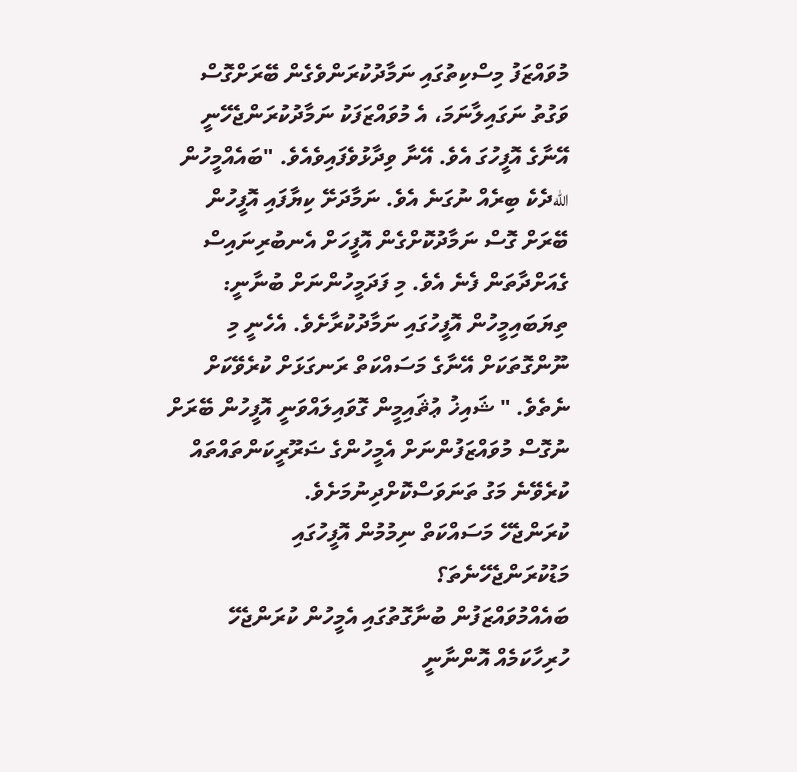މުވައްޒަފު މިސްކިތުގައި ނަމާދުކުރަންވެގެން ބޭރަށްގޮސް ވަގުތު ނަގައިލާނަމަ، އެ މުވައްޒަފަކު ނަމާދުކުރަންޖެހޭނީ އޭނާގެ އޮފީހުގަ އެވެ. އޭނާ ވިދާޅުވެފައިވެއެވެ. "ބައެއްމީހުން اللهދެކެ ބިރެއް ނުގަނެ އެވެ. ނަމާދަށޭ ކިޔާފައި އޮފީހުން ބޭރަށް ގޮސް ނަމާދުކޮށްގެން އޮފީހަށް އެނބުރިނައިސް ގެއަށްދާތަން ފެނެ އެވެ. މި ފަދަމީހުންނަށް ބުނާނީ: ތިޔަބައިމީހުން އޮފީހުގައި ނަމާދުކުރާށެވެ. އެހެނީ މި ނޫންގޮތަކަށް އޭނާގެ މަސައްކަތް ރަނގަޅަށް ކުރެވޭކަށް ނެތެވެ. " ޝައިޚު ޢުޘައިމީން ގޮވައިލައްވަނީ އޮފީހުން ބޭރަށް ނުގޮސް މުވައްޒަފުންނަށް އެމީހުންގެ ޟަރޫރީކަންތައްތައް ކުރެވޭނެ މަގު ތަނަވަސްކޮށްދިނުމަށެވެ.
ކުރަންޖެހޭ މަސައްކަތް ނިމުމުން އޮފީހުގައި މަޑުކުރަންޖެހޭނެތަ؟
ބައެއްމުވައްޒަފުން ބުނާގޮތުގައި އެމީހުން ކުރަންޖެހޭ ހުރިހާކަމެއް އޮންނާނީ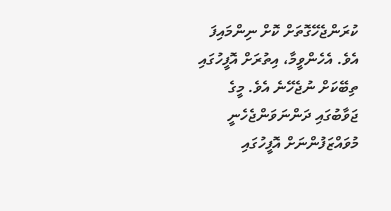ކުރަންޖެހޭގޮތަށް ކޮށް ނިންމައިފަ އެވެ. އެހެންވީމާ، އިތުރަށް އޮފީހުގައި ތިބޭކަށް ނުޖެހޭނެ އެވެ. މީގެ ޖަވާބުގައި ދަންނަވަންޖެހެނީ މުވައްޒަފުންނަށް އޮފީހުގައި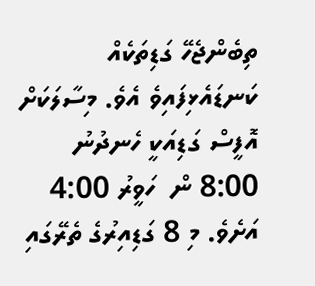ތިބެންޖެހޭ ގަޑިތަކެއް ކަނޑައެޅިފައިވެ އެވެ. މިސާލަކަށް އޮފީސް ގަޑިއަކީ ހެނދުނު 8:00 ން  ހަވީރު 4:00 އަށެވެ. މި 8 ގަޑިއިރުގެ ތެރޭގައި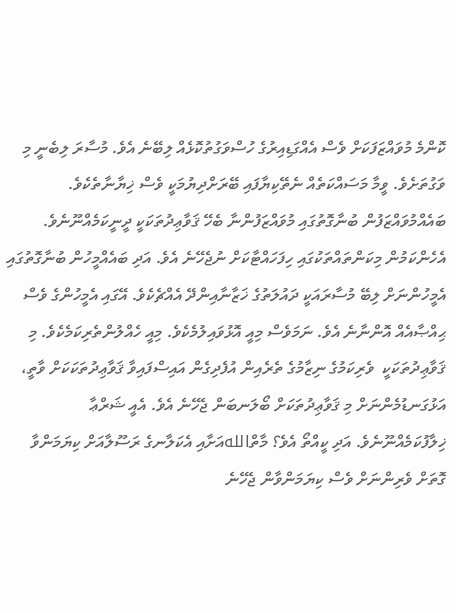ކޮންމެ މުވައްޒަފަކަށް ވެސް އެއްގަޑިއިރުގެ ހުސްވަގުތުކޮޅެއް ލިބޭނެ އެވެ. މުސާރަ ލިބެނީ މި ވަގުތަށެވެ. ވީމާ މަސައްކަތެއް ނެތޭކިޔާފައި ބޭރަށްދިޔުމަކީ ވެސް ޚިޔާނާތެކެވެ.
ބައެއްމުވައްޒަފުން ބުނާގޮތުގައި މުވައްޒަފުންނާ ބެހޭ ޤަވާޢިދުތަކަކީ ދީނީކަމެއްނޫނެވެ. އެހެންކަމުން މިކަންތައްތަކުގައި ހިފަހައްޓާކަށް ނުޖެހޭނެ އެވެ. އަދި ބައެއްމީހުން ބުނާގޮތުގައި އެމީހުންނަށް ލިބޭ މުސާރައަކީ ދައުލަތުގެ ޚަޒާނާއިންދޭ އެއްޗެކެވެ. އޭގައި އެމީހުންގެ ވެސް ޙިއްޞާއެއް އޮންނާނެ އެވެ. ނަމަވެސް މިއީ އޮޅުވައިލުމެކެވެ. މިއީ ހެއްލުންތެރިކަމެކެވެ. މި ޤަވާޢިދުތަކަކީ  ވެރިކަމުގެ ނިޒާމުގެ ތެރެއިން އުފެދިގެން އައިސްފައިވާ ޤަވާޢިދުތަކަކަށް ވާތީ،  އަޅުގަނޑުމެންނަށް މި ޤަވާޢިދުތަކަށް ބޯލަނބަން ޖެހޭނެ އެވެ. އެއީ ޝަރްޢާ ޚިލާފުކަމެއްނޫނެވެ. އަދި ކީއްތޯ އެވެ؟ މާތްاللهއަށާއި އެކަލާނގެ ރަސޫލާއަށް ކިޔަމަންވާ ގޮތަށް ވެރިންނަށް ވެސް ކިޔަމަންވާން ޖެހޭނެ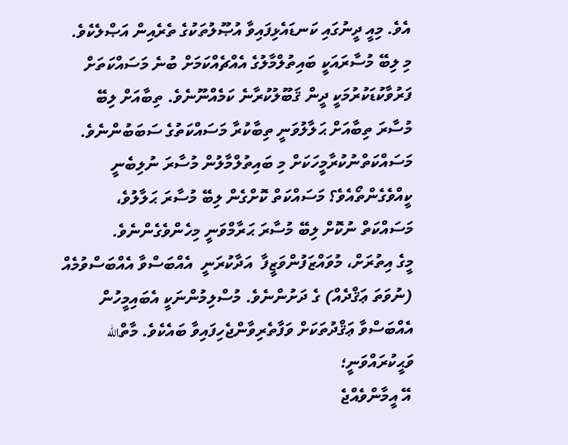އެވެ. މިއީ ދީނުގައި ކަނޑައެޅިފައިވާ އުޞޫލުތަކުގެ ތެރެއިން އަޞްލެކެވެ.
މި ލިބޭ މުސާރައަކީ ބައިތުލްމާލުގެ އެއްޗެއްކަމަށް ބުނެ މަސައްކަތަށް ފަރުވާކުޑަކުރުމަކީ ދީން ޤަބޫލުކުރާނެ ކަމެއްނޫނެވެ. ތިބާއަށް ލިބޭ މުސާރަ ތިބާއަށް ޙަލާލުވަނީ ތިބާކުރާ މަސައްކަތުގެ ސަބަބުންނެވެ. މަސައްކަތްނުކުރާމީހަކަށް މި ބައިތުލްމާލުން މުސާރަ ނުލިބެނީ ކީއްވެގެންތޯއެވެ؟ މަސައްކަތް ކޮށްގެން ލިބޭ މުސާރަ ޙަލާލުވެ، މަސައްކަތް ނުކޮށް ލިބޭ މުސާރަ ޙަރާމްވަނީ މިހެންވެގެންނެވެ.
މީގެ އިތުރަށް، މުވައްޒަފުންވަޒީފާ  އަދާކުރަނީ  އެއްބަސްވާ އެއްބަސްވުމެއް (ނުވަތަ ޢަޤްދެއް) ގެ ދަށުންނެވެ. މުސްލިމުންނަކީ އެބައިމީހުން އެއްބަސްވާ ޢަޤްދުތަކަށް ވަފާތެރިވާންޖެހިފައިވާ ބައެކެވެ. މާތްالله ވަޙީކުރައްވަނީ؛
 އޭ އީމާންވެއްޖެ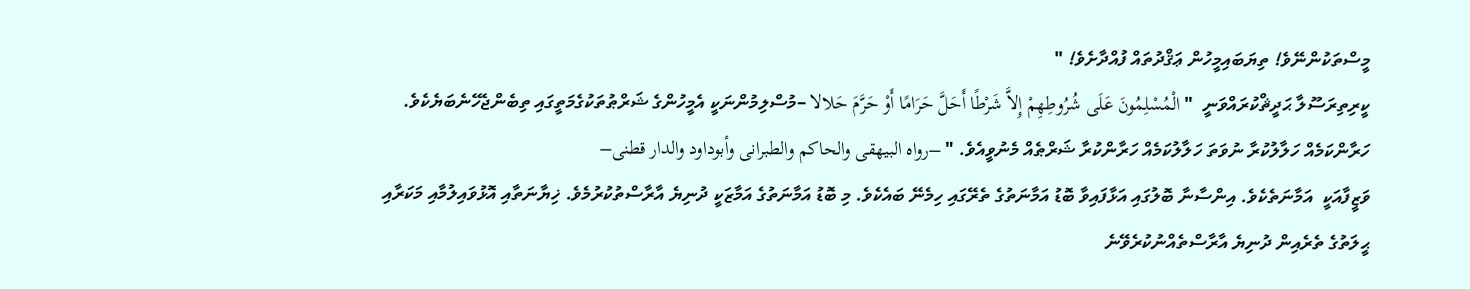މީސްތަކުންނޭވެ! ތިޔަބައިމީހުން ޢަޤްދުތައް ފުއްދާށެވެ! "
ކީރިތިރަސޫލާ ޙަދީޘްކުރައްވަނީ  " الْمُسْلِمُونَ عَلَى شُرُوطِهِمْ إِلاَّ شَرْطًا أَحَلَّ حَرَامًا أَوْ حَرَّمَ حَلالا –މުސްލިމުންނަކީ އެމީހުންގެ ޝަރްޠުތަކުގެމަތީގައި ތިބެންޖެހޭނެބަޔެކެވެ. ހަރާންކަމެއް ހަލާލުކުރާ ނުވަތަ ހަލާލުކަމެއް ހަރާންކުރާ ޝަރްޠެއް މެނުވީއެވެ. " –رواه البيهقى والحاكم والطبرانى وأبوداود والدار قطنى–
ވަޒީފާއަކީ  އަމާނަތެކެވެ. އިންސާނާ ބޮލުގައި އަޅާފައިވާ ބޮޑު އަމާނަތުގެ ތެރޭގައި ހިމެނޭ ބައެކެވެ. މި ބޮޑު އަމާނަތުގެ އަމާޒަކީ ދުނިޔެ އާރާސްތުކުރުމެވެ. ޚިޔާނަތާއި އޮޅުވައިލުމާއި މަކަރާއި ޙީލަތުގެ ތެރެއިން ދުނިޔެ އާރާސްތެއްނުކުރެވޭނެ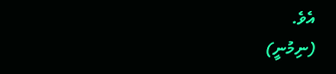އެވެ.
(ނިމުނީ)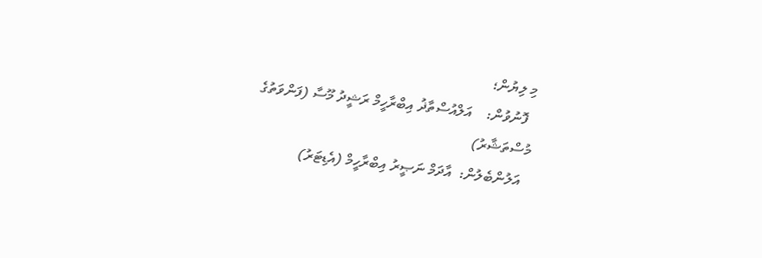މި ލިޔުން؛
  ފޮނުވުން:    އަލްއުސްތާޛު އިބްރާހީމް ރަޝީދު މޫސާ (ފަންވަތުގެ މުސްތަޝާރު)
  އަލުންބެލުން:  އާދަމް ނަޞީރު އިބްރާހީމް (އެޑިޓަރު)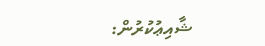ޝާއިޢުކުރުން: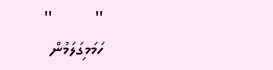''         ''
ހަމަމިގަލަމުން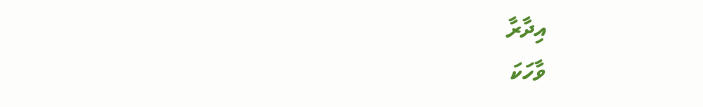އިދާރާ
ވާހަކަ